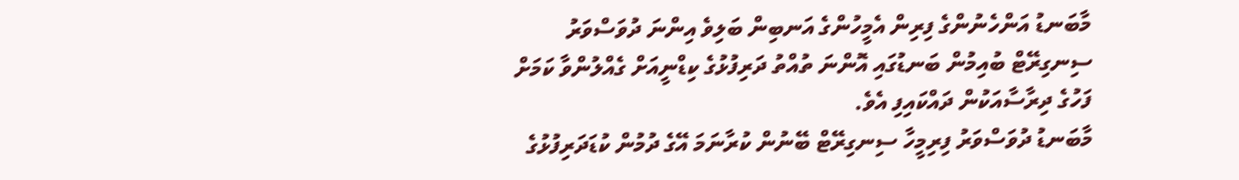މާބަނޑު އަންހެނުންގެ ފިރިން އެމީހުންގެ އަނބިން ބަލިވެ އިންނަ ދުވަސްވަރު ސިނގިރޭޓް ބުއިމުން ބަނޑުގައި އޮންނަ ތުއްތު ދަރިފުޅުގެ ކިޑްނީއަށް ގެއްލުންވާ ކަމަށް ފަހުގެ ދިރާސާއަކުން ދައްކައިފި އެވެ.
މާބަނޑު ދުވަސްވަރު ފިރިމީހާ ސިނގިރޭޓް ބޭނުން ކުރާނަމަ އޭގެ ދުމުން ކުޑަދަރިފުޅުގެ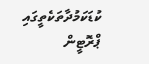ކުޑަކަމުދާތަކެތީގައި ޕްރޮޓީން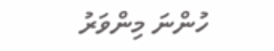ހުންނަ މިންވަރު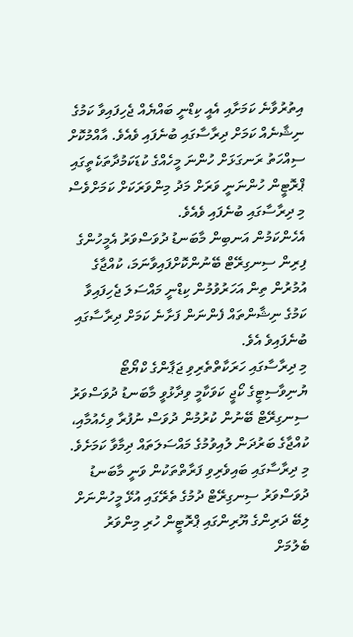އިތުރުވާނެ ކަމަށާއި އެއީ ކިޑްނީ ބައްޔެއް ޖެހިފައިވާ ކަމުގެ ނިޝާނެއް ކަމަށް ދިރާސާގައި ބުނެފައި ވެއެވެ. އާއްމުކޮށް ސިއްހަތު ރަނގަޅަށް ހުންނަ މީހެއްގެ ކުޑަކަމުދާތަކެތީގައި ޕްރޮޓީން ހުންނަނީ ވަރަށް މަދު މިންވަރަކަށް ކަމަށްވެސް މި ދިރާސާގައި ބުނެފައި ވެއެވެ.
އެހެންކަމުން އަނބިން މާބަނޑު ދުވަސްވަރު އެމީހުންގެ ފިރިން ސިނގިރޭޓް ބޭނުންކޮށްފައިވާނަމަ، ކުއްޖާގެ އުމުރުން ތިން އަހަރުވުމުން ކިޑްނީ މައްސަލަ ޖެހިފައިވާ ކަމުގެ ނިޝާންތައް ފެންނަން ފަށާނެ ކަމަށް ދިރާސާގައި ބުނެފައިވެ އެވެ.
މި ދިރާސާގައި ހަރަކާތްތެރިވި ޖަޕާންގެ ކްޔޯޓޯ ޔުނިވާސިޓީގެ ކޯޖީ ކަވަކާމީ ވިދާޅުވީ މާބަނޑު ދުވަސްވަރު ސިނގިރޭޓް ބޭނުން ކުރުމުން ދުވަސް ނުފުރާ ވިހެއުމާއި، ކުއްޖާގެ ބަރުދަން ލުއިވުމުގެ މައްސަލަތައް ދިމާވާ ކަމަށެވެ.
މި ދިރާސާގައި ބައިވެރިވި ފަރާތްތަކުން ވަނީ މާބަނޑު ދުވަސްވަރު ސިނގިރޭޓް ދުމުގެ ތެރޭގައި އުޅޭ މީހުންނަށް ލިބޭ ދަރިންގެ ޔޫރިންގައި ޕްރޮޓީން ހުރި މިންވަރު ބެލުމަށް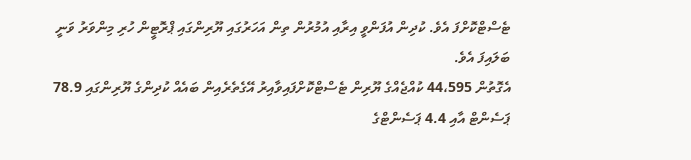ޓެސްޓްކޮށްފަ އެވެ. ކުދިން އުފަންވީ އިރާއި އުމުރުން ތިން އަހަރުގައި ޔޫރިންގައި ޕްރޮޓީން ހުރި މިންވަރު ވަނީ ބަލައިފަ އެވެ.
އެގޮތުން 44،595 ކުއްޖެއްގެ ޔޫރިން ޓެސްޓްކޮށްފައިވާއިރު އޭގެތެރެއިން ބައެއް ކުދިންގެ ޔޫރިންގައި 78.9 ޕަސެންޓް އާއި 4.4 ޕަސެންޓްގެ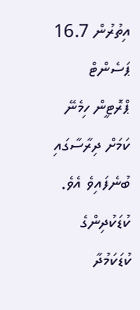އިތުރުން 16.7 ޕަސެންޓް ޕްރޮޓީން ހިމެނޭ ކަމަށް ދިރާސާގައި ބުނެފައިވެ އެވެ.
ކުޑަކުދިންގެ ކުޑަކަމުދާ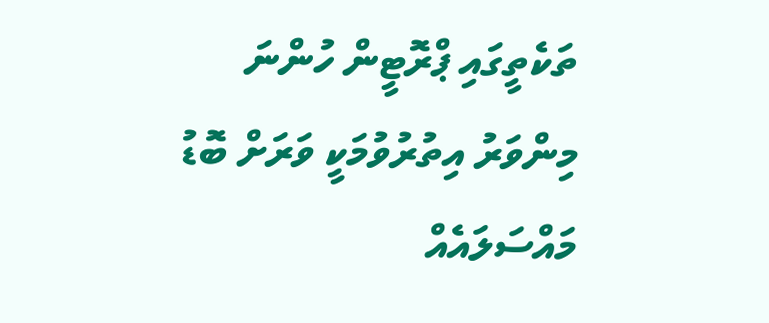ތަކެތީގައި ޕްރޮޓީން ހުންނަ މިންވަރު އިތުރުވުމަކީ ވަރަށް ބޮޑު މައްސަލައެއް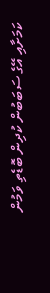ކަމަށާއި އޭގެ ސަބަބުން ކުދިން ބޮޑެތި ވަމުން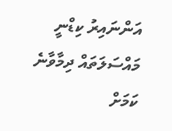އަންނައިރު ކިޑްނީ މައްސަލަތައް ދިމާވާނެ ކަމަށް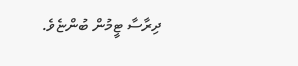ދިރާސާ ޓީމުން ބުންޏެވެ.